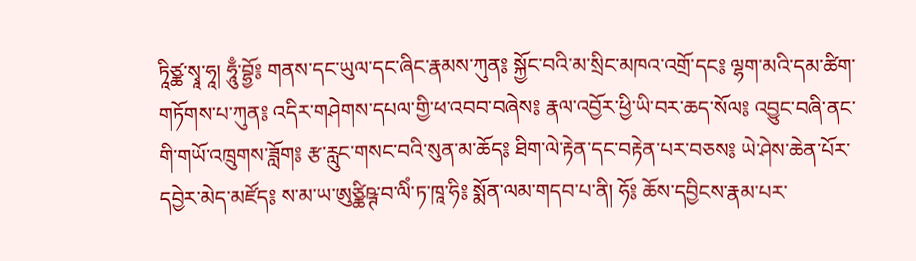ཏཱིཙྪ་སྭཱ་ཧཱ། ཧཱུྃ་བྷྱོ༔ གནས་དང་ཡུལ་དང་ཞིང་རྣམས་ཀུན༔ སྐྱོང་བའི་མ་སྲིང་མཁའ་འགྲོ་དང༔ ལྷག་མའི་དམ་ཚིག་གཏོགས་པ་ཀུན༔ འདིར་གཤེགས་དཔལ་གྱི་ཕ་འབབ་བཞེས༔ རྣལ་འབྱོར་ཕྱི་ཡི་བར་ཆད་སོལ༔ འབྱུང་བཞི་ནང་གི་གཡོ་འཁྲུགས་ཟློག༔ རྩ་རླུང་གསང་བའི་སུན་མ་ཆོད༔ ཐིག་ལེ་རྟེན་དང་བརྟེན་པར་བཅས༔ ཡེ་ཤེས་ཆེན་པོར་དབྱེར་མེད་མཛོད༔ ས་མ་ཡ་ཨུཙྪིཥྚ་བ་ལིཾ་ཏ་ཁཱ་ཧི༔ སྨོན་ལམ་གདབ་པ་ནི། ཧོ༔ ཆོས་དབྱིངས་རྣམ་པར་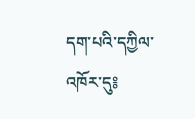དག་པའི་དཀྱིལ་འཁོར་དུ༔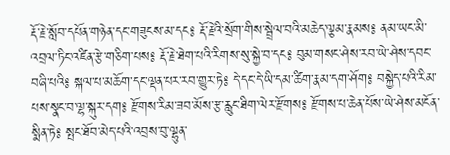རྡོ་རྗེ་སློབ་དཔོན་གཉེན་དང་གཟུངས་མ་དང༔ རྡོ་རྗེའི་སྲོག་གིས་སྦྲེལ་བའི་མཆེད་ལྕམ་རྣམས༔ ནམ་ཡང་མི་འབྲལ་ཏིང་འཛིན་རྩེ་གཅིག་པས༔ རྡོ་རྗེ་ཐེག་པའི་རིགས་སུ་སྐྱེ་བ་དང༔ བུམ་གསང་ཤེས་རབ་ཡེ་ཤེས་དབང་བཞི་པའི༔ སྐལ་པ་མཆོག་དང་ལྡན་པར་རབ་གྱུར་ཏེ༔ དེ་དང་དེ་ཡི་དམ་ཚིག་རྣམ་དག་ཤོག༔ བསྐྱེད་པའི་རིམ་པས་སྣང་བ་ལྷ་སྐུར་དག༔ རྫོགས་རིམ་ཟབ་མོས་རྩ་རླུང་ཐིག་ལེར་རྫོགས༔ རྫོགས་པ་ཆེན་པོས་ཡེ་ཤེས་མངོན་སྨིན་ཏེ༔ སྤང་ཐོབ་མེད་པའི་འབྲས་བུ་ལྷུན་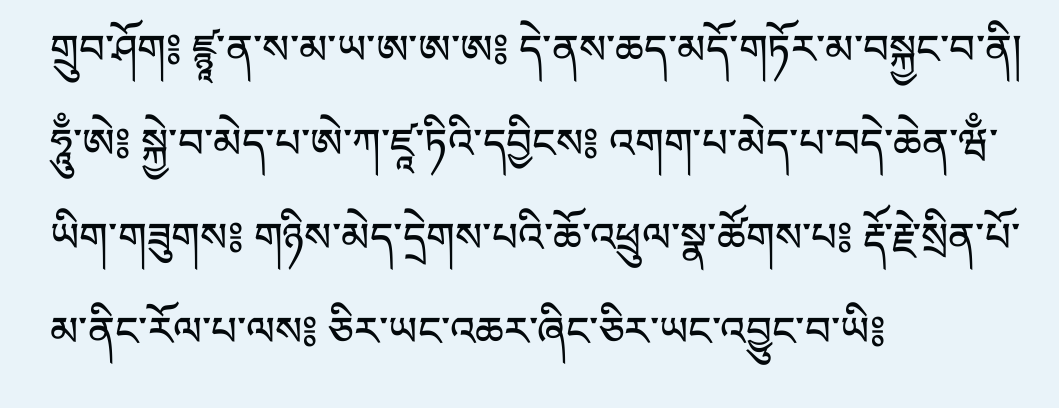གྲུབ་ཤོག༔ ཛྙཱ་ན་ས་མ་ཡ་ཨ་ཨ་ཨ༔ དེ་ནས་ཆད་མདོ་གཏོར་མ་བསྐྱང་བ་ནི། ཧཱུྃ་ཨེ༔ སྐྱེ་བ་མེད་པ་ཨེ་ཀ་ཛཱ་ཏིའི་དབྱིངས༔ འགག་པ་མེད་པ་བདེ་ཆེན་ཝྃ་ཡིག་གཟུགས༔ གཉིས་མེད་དྲེགས་པའི་ཆོ་འཕྲུལ་སྣ་ཚོགས་པ༔ རྡོ་རྗེ་སྲིན་པོ་མ་ནིང་རོལ་པ་ལས༔ ཅིར་ཡང་འཆར་ཞིང་ཅིར་ཡང་འབྱུང་བ་ཡི༔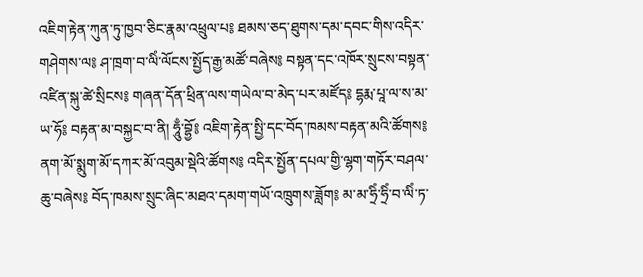འཇིག་རྟེན་ཀུན་ཏུ་ཁྱབ་ཅིང་རྣམ་འཕྲུལ་པ༔ ཐམས་ཅད་ཐུགས་དམ་དབང་གིས་འདིར་གཤེགས་ལ༔ ཤ་ཁྲག་བ་ལིཾ་ལོངས་སྤྱོད་རྒྱ་མཚོ་བཞེས༔ བསྟན་དང་འཁོར་སྲུངས་བསྟན་འཛིན་སྐུ་ཚེ་སྲིངས༔ གཞན་དོན་ཕྲིན་ལས་གཡེལ་བ་མེད་པར་མཛོད༔ དྷརྨ་པཱ་ལ་ས་མ་ཡ་ཧོ༔ བརྟན་མ་བསྐྱང་བ་ནི། ཧཱུྃ་བྷྱོ༔ འཇིག་རྟེན་སྤྱི་དང་བོད་ཁམས་བརྟན་མའི་ཚོགས༔ ནག་མོ་སྨུག་མོ་དཀར་མོ་འབུམ་སྡེའི་ཚོགས༔ འདིར་སྤྱོན་དཔལ་གྱི་ལྷག་གཏོར་བཤལ་ཆུ་བཞེས༔ བོད་ཁམས་སྲུང་ཞིང་མཐའ་དམག་གཡོ་འཁྲུགས་ཟློག༔ མ་མ་ཧྲིཾ་ཧྲིཾ་བ་ལིཾ་ཏ་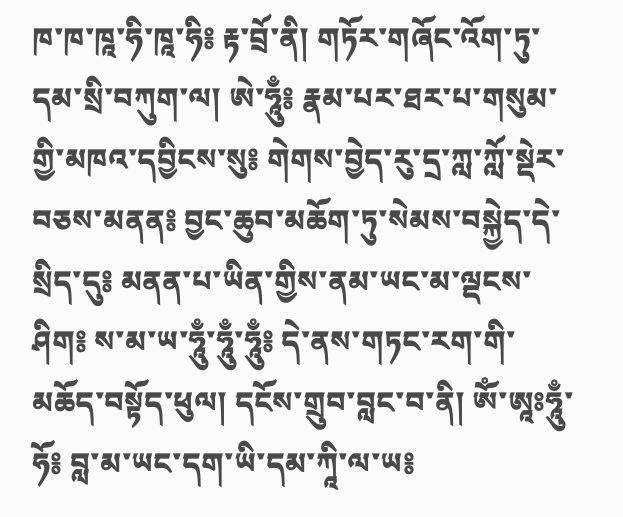ཁ་ཁ་ཁཱ་ཧི་ཁཱ་ཧི༔ རྟ་བྲོ་ནི། གཏོར་གཞོང་འོག་ཏུ་དམ་སྲི་བཀུག་ལ། ཨེ་ཧཱུྃ༔ རྣམ་པར་ཐར་པ་གསུམ་གྱི་མཁའ་དབྱིངས་སུ༔ གེགས་བྱེད་རུ་དྲ་ཀླ་ཀློ་སྡེར་བཅས་མནན༔ བྱང་ཆུབ་མཆོག་ཏུ་སེམས་བསྐྱེད་དེ་སྲིད་དུ༔ མནན་པ་ཡིན་གྱིས་ནམ་ཡང་མ་ལྡངས་ཤིག༔ ས་མ་ཡ་ཧཱུྃ་ཧཱུྃ་ཧཱུྃ༔ དེ་ནས་གཏང་རག་གི་མཆོད་བསྟོད་ཕུལ། དངོས་གྲུབ་བླང་བ་ནི། ཨོཾ་ཨཱཿཧཱུྃ་ཧོ༔ བླ་མ་ཡང་དག་ཡི་དམ་ཀཱི་ལ་ཡ༔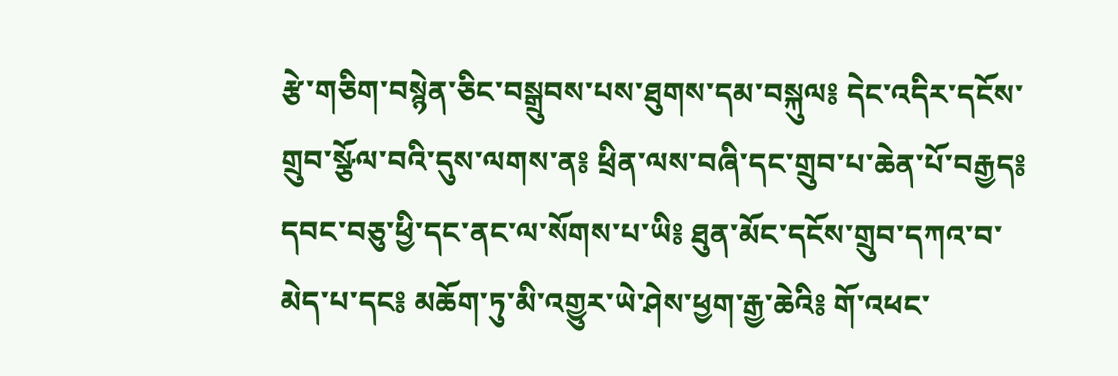རྩེ་གཅིག་བསྙེན་ཅིང་བསྒྲུབས་པས་ཐུགས་དམ་བསྐུལ༔ དེང་འདིར་དངོས་གྲུབ་སྩོལ་བའི་དུས་ལགས་ན༔ ཕྲིན་ལས་བཞི་དང་གྲུབ་པ་ཆེན་པོ་བརྒྱད༔ དབང་བཅུ་ཕྱི་དང་ནང་ལ་སོགས་པ་ཡི༔ ཐུན་མོང་དངོས་གྲུབ་དཀའ་བ་མེད་པ་དང༔ མཆོག་ཏུ་མི་འགྱུར་ཡེ་ཤེས་ཕྱག་རྒྱ་ཆེའི༔ གོ་འཕང་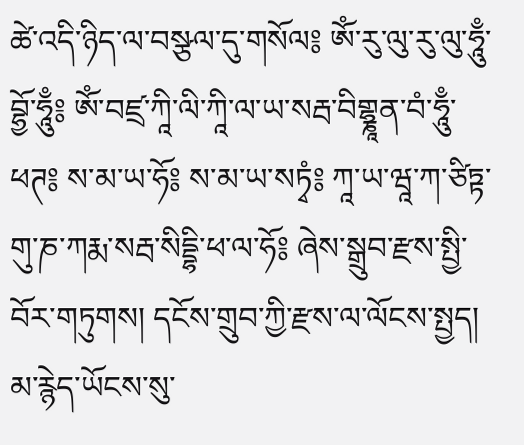ཚེ་འདི་ཉིད་ལ་བསྩལ་དུ་གསོལ༔ ཨོཾ་རུ་ལུ་རུ་ལུ་ཧཱུྃ་བྷྱོ་ཧཱུྃ༔ ཨོཾ་བཛྲ་ཀཱི་ལི་ཀཱི་ལ་ཡ་སརྦ་བིགྷྣཱན་བཾ་ཧཱུྃ་ཕཊ༔ ས་མ་ཡ་ཧོ༔ ས་མ་ཡ་སཏྭཾ༔ ཀཱ་ཡ་ཝཱ་ཀ་ཙིཏྟ་གུ་ཎ་ཀརྨ་སརྦ་སིདྡྷི་ཕ་ལ་ཧོ༔ ཞེས་སྒྲུབ་རྫས་སྤྱི་བོར་གཏུགས། དངོས་གྲུབ་ཀྱི་རྫས་ལ་ལོངས་སྤྱད། མ་རྙེད་ཡོངས་སུ་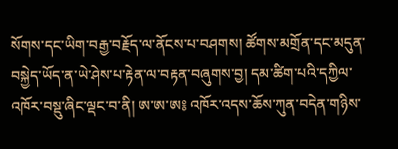སོགས་དང་ཡིག་བརྒྱ་བརྗོད་ལ་ནོངས་པ་བཤགས། ཚོགས་མགྲོན་དང་མདུན་བསྐྱེད་ཡོད་ན་ཡེ་ཤེས་པ་རྟེན་ལ་བརྟན་བཞུགས་བྱ། དམ་ཚིག་པའི་དཀྱིལ་འཁོར་བསྡུ་ཞིང་ལྡང་བ་ནི། ཨ་ཨ་ཨ༔ འཁོར་འདས་ཆོས་ཀུན་བདེན་གཉིས་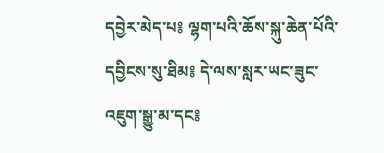དབྱེར་མེད་པ༔ ལྷག་པའི་ཆོས་སྐུ་ཆེན་པོའི་དབྱིངས་སུ་ཐིམ༔ དེ་ལས་སླར་ཡང་ཟུང་འཇུག་སྒྱུ་མ་དང༔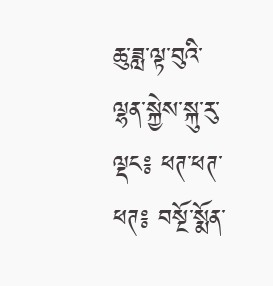ཆུ་ཟླ་ལྟ་བུའི་ལྷན་སྐྱེས་སྐུ་རུ་ལྡང༔ ཕཊ་ཕཊ་ཕཊ༔ བསྔོ་སྨོན་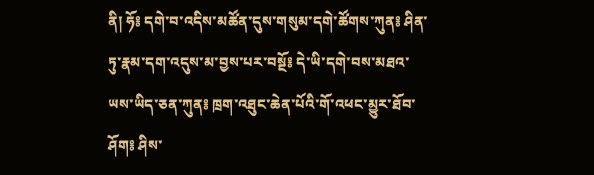ནི། ཧོ༔ དགེ་བ་འདིས་མཚོན་དུས་གསུམ་དགེ་ཚོགས་ཀུན༔ ཤིན་ཏུ་རྣམ་དག་འདུས་མ་བྱས་པར་བསྔོ༔ དེ་ཡི་དགེ་བས་མཐའ་ཡས་ཡིད་ཅན་ཀུན༔ ཁྲག་འཐུང་ཆེན་པོའི་གོ་འཕང་མྱུར་ཐོབ་ཤོག༔ ཤིས་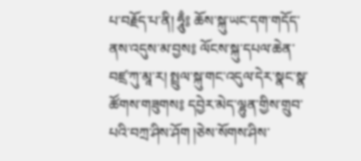པ་བརྗོད་པ་ནི། ཧཱུྃ༔ ཆོས་སྐུ་ཡང་དག་གདོད་ནས་འདུས་མ་བྱས༔ ལོངས་སྐུ་དཔལ་ཆེན་བཛྲ་ཀུ་མཱ་ར། སྤྲུལ་སྐུ་གང་འདུལ་དེར་སྣང་སྣ་ཚོགས་གཟུགས༔ དབྱེར་མེད་ལྷུན་གྱིས་གྲུབ་པའི་བཀྲ་ཤིས་ཤོག །ཅེས་སོགས་ཤིས་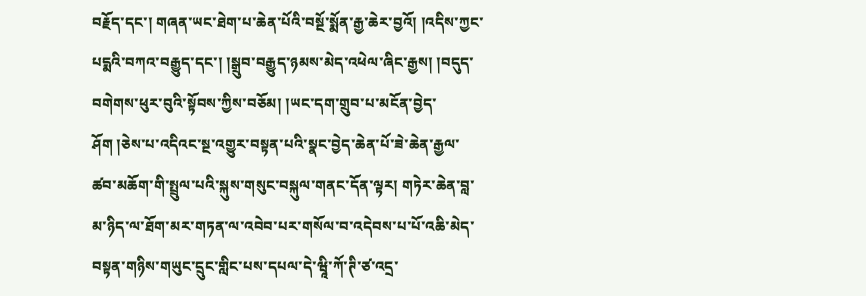བརྗོད་དང་། གཞན་ཡང་ཐེག་པ་ཆེན་པོའི་བསྔོ་སྨོན་རྒྱ་ཆེར་བྱའོ། །འདིས་ཀྱང་པདྨའི་བཀའ་བརྒྱུད་དང་། །སྒྲུབ་བརྒྱུད་ཉམས་མེད་འཕེལ་ཞིང་རྒྱས། །བདུད་བགེགས་ཕུར་བུའི་སྟོབས་ཀྱིས་བཅོམ། །ཡང་དག་གྲུབ་པ་མངོན་བྱེད་ཤོག །ཅེས་པ་འདིའང་སྔ་འགྱུར་བསྟན་པའི་སྣང་བྱེད་ཆེན་པོ་ཟེ་ཆེན་རྒྱལ་ཚབ་མཆོག་གི་སྤྲུལ་པའི་སྐུས་གསུང་བསྐུལ་གནང་དོན་ལྟར། གཏེར་ཆེན་བླ་མ་ཉིད་ལ་ཐོག་མར་གཏན་ལ་འབེབ་པར་གསོལ་བ་འདེབས་པ་པོ་འཆི་མེད་བསྟན་གཉིས་གཡུང་དྲུང་གླིང་པས་དཔལ་དེ་ཝཱི་ཀོ་ཊི་ཙ་འདྲ་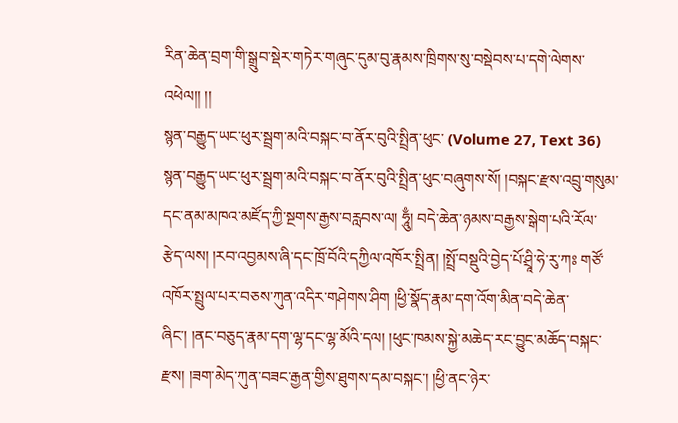རིན་ཆེན་བྲག་གི་སྒྲུབ་སྡེར་གཏེར་གཞུང་དུམ་བུ་རྣམས་ཁྲིགས་སུ་བསྡེབས་པ་དགེ་ལེགས་འཕེལ།། །།
སྙན་བརྒྱུད་ཡང་ཕུར་སྦྲག་མའི་བསྐང་བ་ནོར་བུའི་སྤྲིན་ཕུང་ (Volume 27, Text 36)
སྙན་བརྒྱུད་ཡང་ཕུར་སྦྲག་མའི་བསྐང་བ་ནོར་བུའི་སྤྲིན་ཕུང་བཞུགས་སོ། །བསྐང་རྫས་འབྲུ་གསུམ་དང་ནམ་མཁའ་མཛོད་ཀྱི་སྔགས་རྒྱས་བརླབས་ལ། ཧཱུྃ། བདེ་ཆེན་ཉམས་བརྒྱས་སྒེག་པའི་རོལ་རྩེད་ལས། །རབ་འབྱམས་ཞི་དང་ཁྲོ་བོའི་དཀྱིལ་འཁོར་སྤྲིན། །སྤྲོ་བསྡུའི་བྱེད་པོ་ཤྲཱི་ཧེ་རུ་ཀཿ གཙོ་འཁོར་སྤྲུལ་པར་བཅས་ཀུན་འདིར་གཤེགས་ཤིག །ཕྱི་སྣོད་རྣམ་དག་འོག་མིན་བདེ་ཆེན་ཞིང་། །ནང་བཅུད་རྣམ་དག་ལྷ་དང་ལྷ་མོའི་དལ། །ཕུང་ཁམས་སྐྱེ་མཆེད་རང་བྱུང་མཆོད་བསྐང་རྫས། །ཟག་མེད་ཀུན་བཟང་རྒྱན་གྱིས་ཐུགས་དམ་བསྐང་། །ཕྱི་ནང་ཉེར་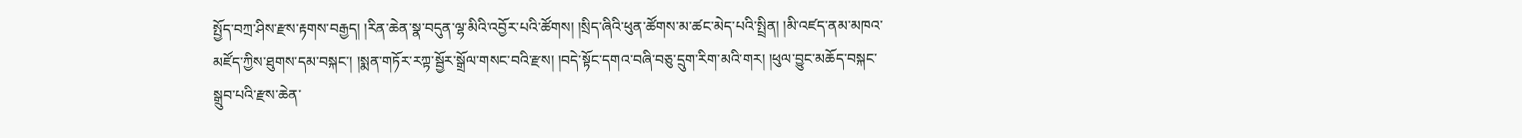སྤྱོད་བཀྲ་ཤིས་རྫས་རྟགས་བརྒྱད། །རིན་ཆེན་སྣ་བདུན་ལྷ་མིའི་འབྱོར་པའི་ཚོགས། །སྲིད་ཞིའི་ཕུན་ཚོགས་མ་ཚང་མེད་པའི་སྤྲིན། །མི་འཛད་ནམ་མཁའ་མཛོད་ཀྱིས་ཐུགས་དམ་བསྐང་། །སྨན་གཏོར་རཀྟ་སྦྱོར་སྒྲོལ་གསང་བའི་རྫས། །བདེ་སྟོང་དགའ་བཞི་བཅུ་དྲུག་རིག་མའི་གར། །ཕུལ་བྱུང་མཆོད་བསྐང་སྒྲུབ་པའི་རྫས་ཆེན་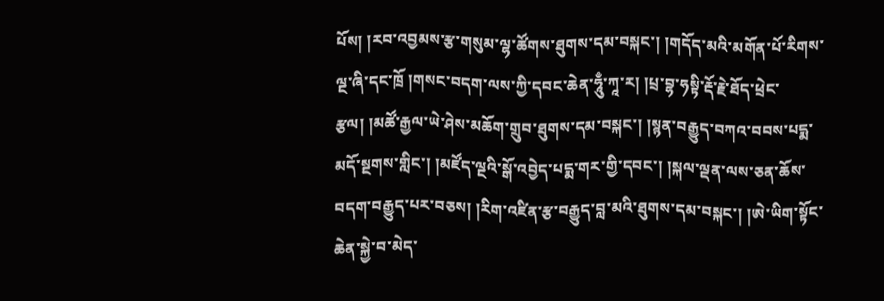པོས། །རབ་འབྱམས་རྩ་གསུམ་ལྷ་ཚོགས་ཐུགས་དམ་བསྐང་། །གདོད་མའི་མགོན་པོ་རིགས་ལྔ་ཞི་དང་ཁྲོ །གསང་བདག་ལས་ཀྱི་དབང་ཆེན་ཧཱུྃ་ཀཱ་ར། །པྲ་བྷ་ཧསྟི་རྡོ་རྗེ་ཐོད་ཕྲེང་རྩལ། །མཚོ་རྒྱལ་ཡེ་ཤེས་མཆོག་གྲུབ་ཐུགས་དམ་བསྐང་། །སྙན་བརྒྱུད་བཀའ་བབས་པདྨ་མདོ་སྔགས་གླིང་། །མཛོད་ལྔའི་སྒོ་འབྱེད་པདྨ་གར་གྱི་དབང་། །སྐལ་ལྡན་ལས་ཅན་ཆོས་བདག་བརྒྱུད་པར་བཅས། །རིག་འཛིན་རྩ་བརྒྱུད་བླ་མའི་ཐུགས་དམ་བསྐང་། །ཨེ་ཡིག་སྟོང་ཆེན་སྐྱེ་བ་མེད་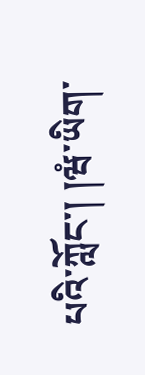པའི་ཀློང་། །ཝཾ་ཡིག་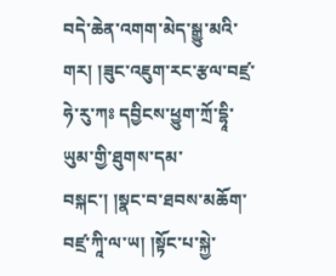བདེ་ཆེན་འགག་མེད་སྒྱུ་མའི་གར། །ཟུང་འཇུག་རང་རྩལ་བཛྲ་ཧེ་རུ་ཀཿ དབྱིངས་ཕྱུག་ཀྲོ་དྷཱི་ཡུམ་གྱི་ཐུགས་དམ་བསྐང་། །སྣང་བ་ཐབས་མཆོག་བཛྲ་ཀཱི་ལ་ཡ། །སྟོང་པ་སྐྱེ་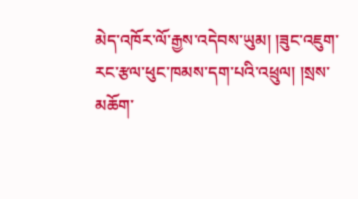མེད་འཁོར་ལོ་རྒྱས་འདེབས་ཡུམ། །ཟུང་འཇུག་རང་རྩལ་ཕུང་ཁམས་དག་པའི་འཕྲུལ། །སྲས་མཆོག་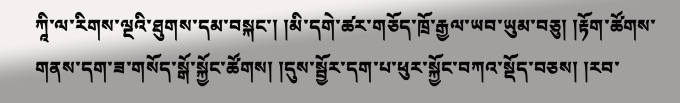ཀཱི་ལ་རིགས་ལྔའི་ཐུགས་དམ་བསྐང་། །མི་དགེ་ཚར་གཅོད་ཁྲོ་རྒྱལ་ཡབ་ཡུམ་བཅུ། །རྟོག་ཚོགས་གནས་དག་ཟ་གསོད་སྒོ་སྐྱོང་ཚོགས། །དུས་སྦྱོར་དག་པ་ཕུར་སྐྱོང་བཀའ་སྡོད་བཅས། །རབ་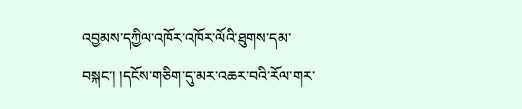འབྱམས་དཀྱིལ་འཁོར་འཁོར་ལོའི་ཐུགས་དམ་བསྐང་། །དངོས་གཅིག་དུ་མར་འཆར་བའི་རོལ་གར་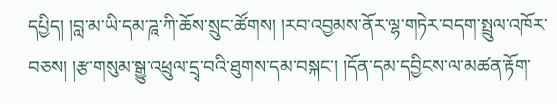དཔྱིད། །བླ་མ་ཡི་དམ་ཌཱ་ཀི་ཆོས་སྲུང་ཚོགས། །རབ་འབྱམས་ནོར་ལྷ་གཏེར་བདག་སྤྲུལ་འཁོར་བཅས། །རྩ་གསུམ་སྒྱུ་འཕྲུལ་དྲྭ་བའི་ཐུགས་དམ་བསྐང་། །དོན་དམ་དབྱིངས་ལ་མཚན་རྟོག་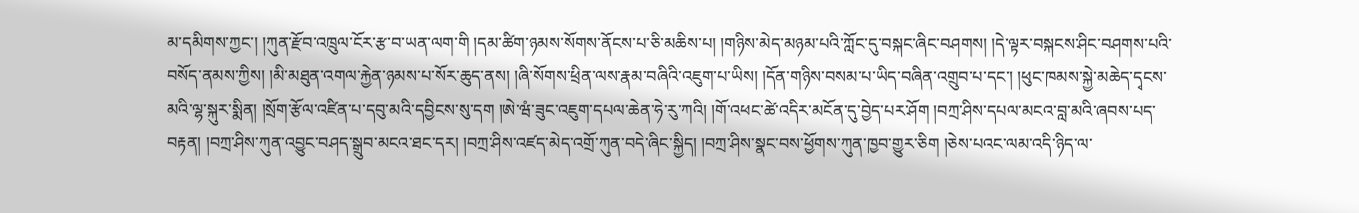མ་དམིགས་ཀྱང་། །ཀུན་རྫོབ་འཁྲུལ་ངོར་རྩ་བ་ཡན་ལག་གི །དམ་ཚིག་ཉམས་སོགས་ནོངས་པ་ཅི་མཆིས་པ། །གཉིས་མེད་མཉམ་པའི་ཀློང་དུ་བསྐང་ཞིང་བཤགས། །དེ་ལྟར་བསྐངས་ཤིང་བཤགས་པའི་བསོད་ནམས་ཀྱིས། །མི་མཐུན་འགལ་རྐྱེན་ཉམས་པ་སོར་ཆུད་ནས། །ཞི་སོགས་ཕྲིན་ལས་རྣམ་བཞིའི་འཇུག་པ་ཡིས། །དོན་གཉིས་བསམ་པ་ཡིད་བཞིན་འགྲུབ་པ་དང་། །ཕུང་ཁམས་སྐྱེ་མཆེད་དྭངས་མའི་ལྷ་སྐུར་སྨིན། །སྲོག་རྩོལ་འཛིན་པ་དབུ་མའི་དབྱིངས་སུ་དག །ཨེ་ཝཾ་ཟུང་འཇུག་དཔལ་ཆེན་ཧེ་རུ་ཀའི། །གོ་འཕང་ཚེ་འདིར་མངོན་དུ་བྱེད་པར་ཤོག །བཀྲ་ཤིས་དཔལ་མངའ་བླ་མའི་ཞབས་པད་བརྟན། །བཀྲ་ཤིས་ཀུན་འབྱུང་བཤད་སྒྲུབ་མངའ་ཐང་དར། །བཀྲ་ཤིས་འཛད་མེད་འགྲོ་ཀུན་བདེ་ཞིང་སྐྱིད། །བཀྲ་ཤིས་སྣང་བས་ཕྱོགས་ཀུན་ཁྱབ་གྱུར་ཅིག །ཅེས་པའང་ལམ་འདི་ཉིད་ལ་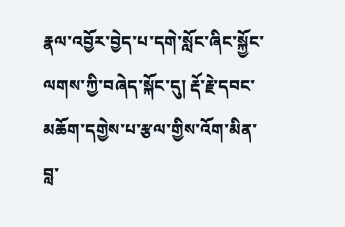རྣལ་འབྱོར་བྱེད་པ་དགེ་སློང་ཞིང་སྐྱོང་ལགས་ཀྱི་བཞེད་སྐོང་དུ། རྡོ་རྗེ་དབང་མཆོག་དགྱེས་པ་རྩལ་གྱིས་འོག་མིན་བླ་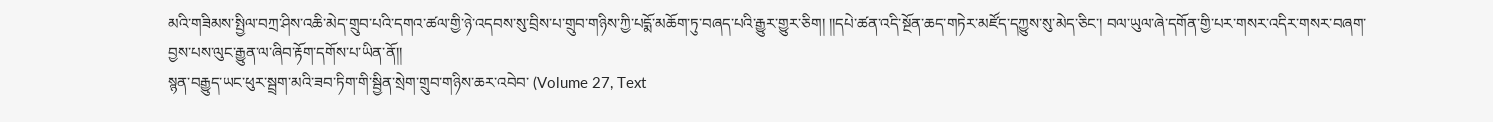མའི་གཟིམས་སྤྱིལ་བཀྲ་ཤིས་འཆི་མེད་གྲུབ་པའི་དགའ་ཚལ་གྱི་ཉེ་འདབས་སུ་བྲིས་པ་གྲུབ་གཉིས་ཀྱི་པདྨོ་མཆོག་ཏུ་བཞད་པའི་རྒྱུར་གྱུར་ཅིག། །།དཔེ་ཚན་འདི་སྔོན་ཆད་གཏེར་མཛོད་དཀྱུས་སུ་མེད་ཅིང་། བལ་ཡུལ་ཞེ་དགོན་གྱི་པར་གསར་འདིར་གསར་བཞག་བྱས་པས་ལུང་རྒྱུན་ལ་ཞིབ་རྟོག་དགོས་པ་ཡིན་ནོ།།
སྙན་བརྒྱུད་ཡང་ཕུར་སྦྲག་མའི་ཟབ་ཏིག་གི་སྦྱིན་སྲེག་གྲུབ་གཉིས་ཆར་འབེབ་ (Volume 27, Text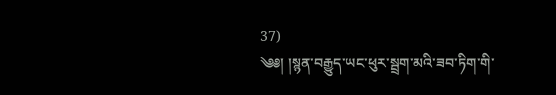37)
༄༅། །སྙན་བརྒྱུད་ཡང་ཕུར་སྦྲག་མའི་ཟབ་ཏིག་གི་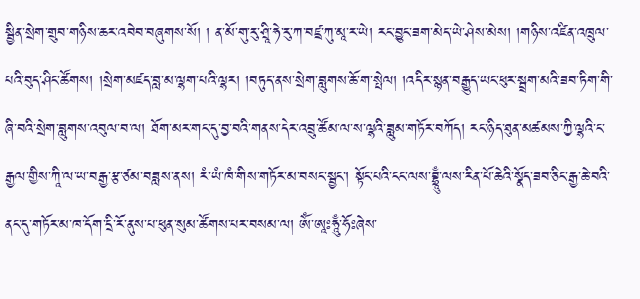སྦྱིན་སྲེག་གྲུབ་གཉིས་ཆར་འབེབ་བཞུགས་སོ། ། ན་མོ་གུ་རུ་ཤྲཱི་ཧེ་རུ་ཀ་བཛྲ་ཀུ་མཱ་ར་ཡེ། རང་བྱུང་ཟག་མེད་ཡེ་ཤེས་མེས། །གཉིས་འཛིན་འཁྲུལ་པའི་བུད་ཤིང་ཚོགས། །སྲེག་མཛད་བླ་མ་ལྷག་པའི་ལྷར། །བཏུད་ནས་སྲེག་བླུགས་ཆོ་ག་སྤེལ། །འདིར་སྙན་བརྒྱུད་ཡང་ཕུར་སྦྲག་མའི་ཟབ་ཏིག་གི་ཞི་བའི་སྲེག་བླུགས་འབུལ་བ་ལ། ཐོག་མར་གང་དུ་བྱ་བའི་གནས་དེར་འབྲུ་ཚོམ་ལ་ས་ལྷའི་ཟླུམ་གཏོར་བཀོད། རང་ཉིད་ཐུན་མཚམས་ཀྱི་ལྷའི་ང་རྒྱལ་གྱིས་ཀཱི་ལ་ཡ་བརྒྱ་རྩ་ཙམ་བཟླས་ནས། རཾ་ཡཾ་ཁཾ་གིས་གཏོར་མ་བསང་སྦྱང་། སྟོང་པའི་ངང་ལས་བྷྲཱུྃ་ལས་རིན་པོ་ཆེའི་སྣོད་ཟབ་ཅིང་རྒྱ་ཆེ་བའི་ནང་དུ་གཏོར་མ་ཁ་དོག་དྲི་རོ་ནུས་པ་ཕུན་སུམ་ཚོགས་པར་བསམ་ལ། ཨོཾ་ཨཱཿཧཱུྃ་ཧོཿཞེས་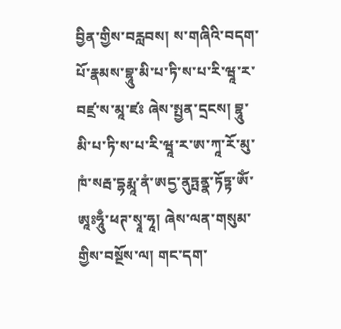བྱིན་གྱིས་བརླབས། ས་གཞིའི་བདག་པོ་རྣམས་བྷཱུ་མི་པ་ཏི་ས་པ་རི་ཝཱ་ར་བཛྲ་ས་མཱ་ཛཿ ཞེས་སྤྱན་དྲངས། བྷཱུ་མི་པ་ཏི་ས་པ་རི་ཝཱ་ར་ཨ་ཀཱ་རོ་མུ་ཁཾ་སརྦ་དྷརྨཱ་ནཾ་ཨདྱ་ནུཏྤནྣ་ཏོཏྟ་ཨོཾ་ཨཱཿཧཱུྃ་ཕཊ་སྭཱ་ཧཱ། ཞེས་ལན་གསུམ་གྱིས་བསྔོས་ལ། གང་དག་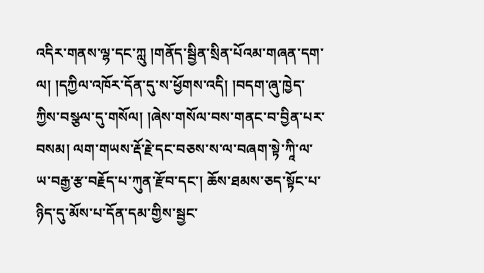འདིར་གནས་ལྷ་དང་ཀླུ །གནོད་སྦྱིན་སྲིན་པོའམ་གཞན་དག་ལ། །དཀྱིལ་འཁོར་དོན་དུ་ས་ཕྱོགས་འདི། །བདག་ཞུ་ཁྱེད་ཀྱིས་བསྩལ་དུ་གསོལ། །ཞེས་གསོལ་བས་གནང་བ་བྱིན་པར་བསམ། ལག་གཡས་རྡོ་རྗེ་དང་བཅས་ས་ལ་བཞག་སྟེ་ཀཱི་ལ་ཡ་བརྒྱ་རྩ་བརྗོད་པ་ཀུན་རྫོབ་དང་། ཆོས་ཐམས་ཅད་སྟོང་པ་ཉིད་དུ་མོས་པ་དོན་དམ་གྱིས་སྦྱང་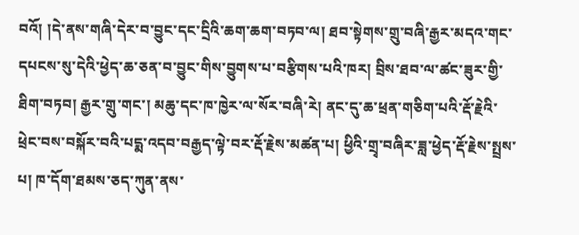བའོ། །དེ་ནས་གཞི་དེར་བ་བྱུང་དང་དྲིའི་ཆག་ཆག་བཏབ་ལ། ཐབ་སྟེགས་གྲུ་བཞི་རྒྱར་མདའ་གང་དཔངས་སུ་དེའི་ཕྱེད་ཆ་ཅན་བ་བྱུང་གིས་བྱུགས་པ་བརྩིགས་པའི་ཁར། བྲིས་ཐབ་ལ་ཚང་ཟུར་གྱི་ཐིག་བཏབ། རྒྱར་གྲུ་གང་། མཆུ་དང་ཁ་ཁྱེར་ལ་སོར་བཞི་རེ། ནང་དུ་ཆ་ཕྲན་གཅིག་པའི་རྡོ་རྗེའི་ཕྲེང་བས་བསྐོར་བའི་པདྨ་འདབ་བརྒྱད་ལྟེ་བར་རྡོ་རྗེས་མཚན་པ། ཕྱིའི་གྲྭ་བཞིར་ཟླ་ཕྱེད་རྡོ་རྗེས་སྤྲས་པ། ཁ་དོག་ཐམས་ཅད་ཀུན་ནས་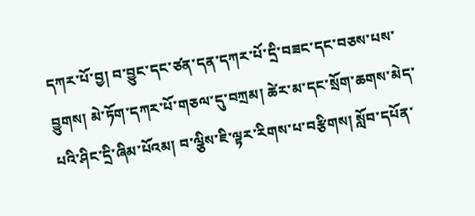དཀར་པོ་བྱ། བ་བྱུང་དང་ཙན་དན་དཀར་པོ་དྲི་བཟང་དང་བཅས་པས་བྱུགས། མེ་ཏོག་དཀར་པོ་གཅལ་དུ་བཀྲམ། ཚེར་མ་དང་སྲོག་ཆགས་མེད་པའི་ཤིང་དྲི་ཞིམ་པོའམ། བ་ལྕིས་ཇི་ལྟར་རིགས་པ་བརྩིགས། སློབ་དཔོན་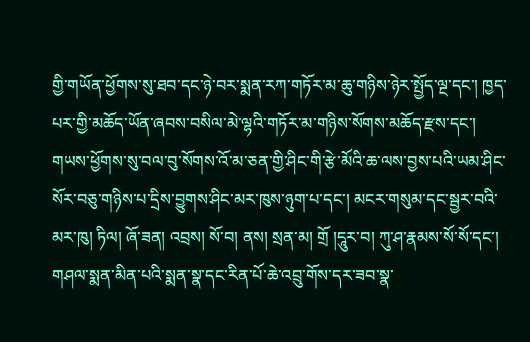གྱི་གཡོན་ཕྱོགས་སུ་ཐབ་དང་ཉེ་བར་སྨན་རཀ་གཏོར་མ་ཆུ་གཉིས་ཉེར་སྤྱོད་ལྔ་དང་། ཁྱད་པར་གྱི་མཆོད་ཡོན་ཞབས་བསིལ་མེ་ལྷའི་གཏོར་མ་གཉིས་སོགས་མཆོད་རྫས་དང་། གཡས་ཕྱོགས་སུ་བལ་བུ་སོགས་འོ་མ་ཅན་གྱི་ཤིང་གི་རྩེ་མོའི་ཆ་ལས་བྱས་པའི་ཡམ་ཤིང་སོར་བཅུ་གཉིས་པ་དྲིས་བྱུགས་ཤིང་མར་ཁུས་ཉུག་པ་དང་། མངར་གསུམ་དང་སྦྱར་བའི་མར་ཁུ། ཏིལ། ཞོ་ཟན། འབྲས། སོ་བ། ནས། སྲན་མ། གྲོ །དཱུར་བ། ཀུ་ཤ་རྣམས་སོ་སོ་དང་། གཤལ་སྨན་མིན་པའི་སྨན་སྣ་དང་རིན་པོ་ཆེ་འབྲུ་གོས་དར་ཟབ་སྣ་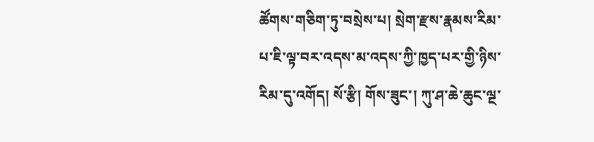ཚོགས་གཅིག་ཏུ་བསྲེས་པ། སྲེག་རྫས་རྣམས་རིམ་པ་ཇི་ལྟ་བར་འདས་མ་འདས་ཀྱི་ཁྱད་པར་གྱི་ཉིས་རིམ་དུ་འགོད། སོ་རྩི། གོས་ཟུང་། ཀུ་ཤ་ཆེ་ཆུང་ལྔ་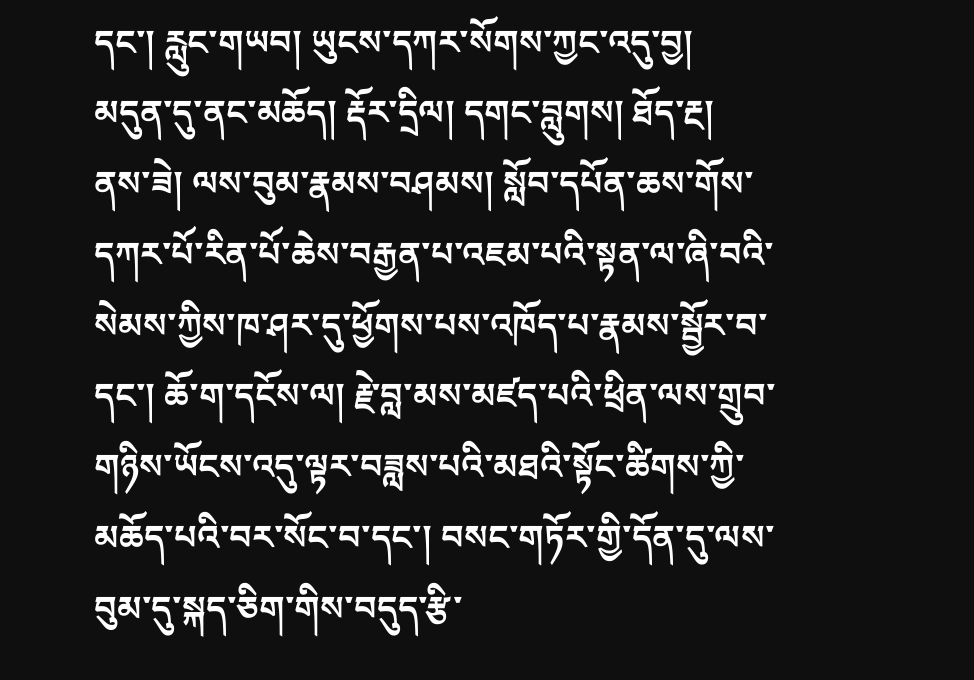དང་། རླུང་གཡབ། ཡུངས་དཀར་སོགས་ཀྱང་འདུ་བྱ། མདུན་དུ་ནང་མཆོད། རྡོར་དྲིལ། དགང་བླུགས། ཐོད་རྔ། ནས་ཟེ། ལས་བུམ་རྣམས་བཤམས། སློབ་དཔོན་ཆས་གོས་དཀར་པོ་རིན་པོ་ཆེས་བརྒྱན་པ་འཇམ་པའི་སྟན་ལ་ཞི་བའི་སེམས་ཀྱིས་ཁ་ཤར་དུ་ཕྱོགས་པས་འཁོད་པ་རྣམས་སྦྱོར་བ་དང་། ཆོ་ག་དངོས་ལ། རྗེ་བླ་མས་མཛད་པའི་ཕྲིན་ལས་གྲུབ་གཉིས་ཡོངས་འདུ་ལྟར་བཟླས་པའི་མཐའི་སྟོང་ཚིགས་ཀྱི་མཆོད་པའི་བར་སོང་བ་དང་། བསང་གཏོར་གྱི་དོན་དུ་ལས་བུམ་དུ་སྐད་ཅིག་གིས་བདུད་རྩི་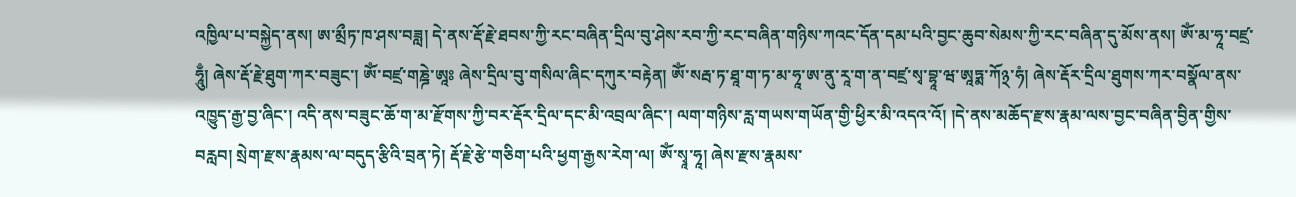འཁྱིལ་པ་བསྐྱེད་ནས། ཨ་མྲྀཏ་ཁ་ཤས་བཟླ། དེ་ནས་རྡོ་རྗེ་ཐབས་ཀྱི་རང་བཞིན་དྲིལ་བུ་ཤེས་རབ་ཀྱི་རང་བཞིན་གཉིས་ཀའང་དོན་དམ་པའི་བྱང་ཆུབ་སེམས་ཀྱི་རང་བཞིན་དུ་མོས་ནས། ཨོཾ་མ་ཧཱ་བཛྲ་ཧཱུྃ། ཞེས་རྡོ་རྗེ་ཐུག་ཀར་བཟུང་། ཨོཾ་བཛྲ་གཎྜེ་ཨཱཿ ཞེས་དྲིལ་བུ་གསིལ་ཞིང་དཀུར་བརྟེན། ཨོཾ་སརྦ་ཏ་ཐཱ་ག་ཏ་མ་ཧཱ་ཨ་ནུ་རཱ་ག་ན་བཛྲ་སྭ་བྷཱ་ཝ་ཨཱཏྨ་ཀོ྅་ཧཾ། ཞེས་རྡོར་དྲིལ་ཐུགས་ཀར་བསྣོལ་ནས་འཁྱུད་རྒྱ་བྱ་ཞིང་། འདི་ནས་བཟུང་ཆོ་ག་མ་རྫོགས་ཀྱི་བར་རྡོར་དྲིལ་དང་མི་འབྲལ་ཞིང་། ལག་གཉིས་རླ་གཡས་གཡོན་གྱི་ཕྱིར་མི་འདའ་འོ། །དེ་ནས་མཆོད་རྫས་རྣམ་ལས་བྱང་བཞིན་བྱིན་གྱིས་བརླབ། སྲེག་རྫས་རྣམས་ལ་བདུད་རྩིའི་བྲན་ཏེ། རྡོ་རྗེ་རྩེ་གཅིག་པའི་ཕྱག་རྒྱས་རེག་ལ། ཨོཾ་སྭཱ་ཧཱ། ཞེས་རྫས་རྣམས་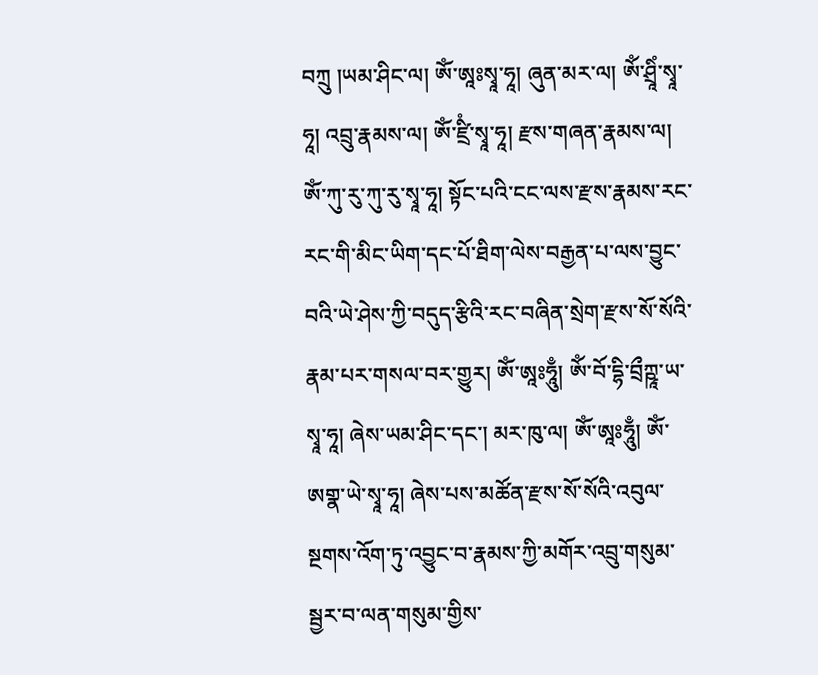བཀྲུ །ཡམ་ཤིང་ལ། ཨོཾ་ཨཱཿསྭཱ་ཧཱ། ཞུན་མར་ལ། ཨོཾ་ཤྲཱིཾ་སྭཱ་ཧཱ། འབྲུ་རྣམས་ལ། ཨོཾ་ཛྲིཾ་སྭཱ་ཧཱ། རྫས་གཞན་རྣམས་ལ། ཨོཾ་ཀུ་རུ་ཀུ་རུ་སྭཱ་ཧཱ། སྟོང་པའི་ངང་ལས་རྫས་རྣམས་རང་རང་གི་མིང་ཡིག་དང་པོ་ཐིག་ལེས་བརྒྱན་པ་ལས་བྱུང་བའི་ཡེ་ཤེས་ཀྱི་བདུད་རྩིའི་རང་བཞིན་སྲེག་རྫས་སོ་སོའི་རྣམ་པར་གསལ་བར་གྱུར། ཨོཾ་ཨཱཿཧཱུྃ། ཨོཾ་བོ་དྷི་བྲྀཀྵཱ་ཡ་སྭཱ་ཧཱ། ཞེས་ཡམ་ཤིང་དང་། མར་ཁུ་ལ། ཨོཾ་ཨཱཿཧཱུྃ། ཨོཾ་ཨགྣ་ཡེ་སྭཱ་ཧཱ། ཞེས་པས་མཚོན་རྫས་སོ་སོའི་འབུལ་སྔགས་འོག་ཏུ་འབྱུང་བ་རྣམས་ཀྱི་མགོར་འབྲུ་གསུམ་སྦྱར་བ་ལན་གསུམ་གྱིས་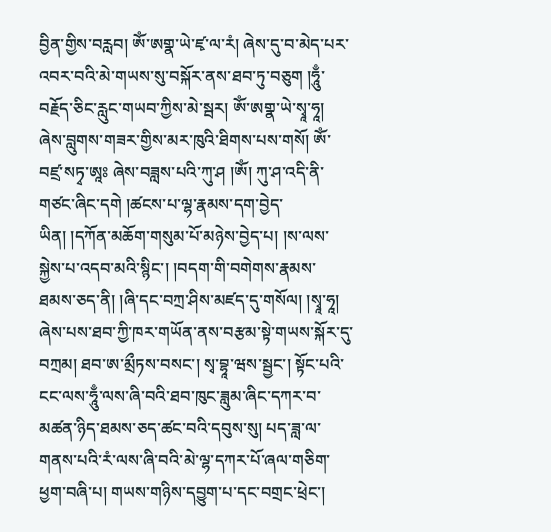བྱིན་གྱིས་བརླབ། ཨོཾ་ཨགྣ་ཡེ་ཛྭ་ལ་རཾ། ཞེས་དུ་བ་མེད་པར་འབར་བའི་མེ་གཡས་སུ་བསྐོར་ནས་ཐབ་ཏུ་བཅུག །ཧཱུྃ་བརྗོད་ཅིང་རླུང་གཡབ་ཀྱིས་མེ་སྦར། ཨོཾ་ཨགྣ་ཡེ་སྭཱ་ཧཱ། ཞེས་བླུགས་གཟར་གྱིས་མར་ཁུའི་ཐིགས་པས་གསོ། ཨོཾ་བཛྲ་སཏྭ་ཨཱཿ ཞེས་བཟླས་པའི་ཀུ་ཤ །ཨོཾ། ཀུ་ཤ་འདི་ནི་གཙང་ཞིང་དགེ །ཚངས་པ་ལྷ་རྣམས་དག་བྱེད་ཡིན། །དཀོན་མཆོག་གསུམ་པོ་མཉེས་བྱེད་པ། །ས་ལས་སྐྱེས་པ་འདབ་མའི་སྙིང་། །བདག་གི་བགེགས་རྣམས་ཐམས་ཅད་ནི། །ཞི་དང་བཀྲ་ཤིས་མཛད་དུ་གསོལ། །སྭཱ་ཧཱ། ཞེས་པས་ཐབ་ཀྱི་ཁར་གཡོན་ནས་བརྩམ་སྟེ་གཡས་སྐོར་དུ་བཀྲམ། ཐབ་ཨ་མྲྀཏས་བསང་། སྭ་བྷཱ་ཝས་སྦྱང་། སྟོང་པའི་ངང་ལས་ཧཱུྃ་ལས་ཞི་བའི་ཐབ་ཁུང་ཟླུམ་ཞིང་དཀར་བ་མཚན་ཉིད་ཐམས་ཅད་ཚང་བའི་དབུས་སུ། པད་ཟླ་ལ་གནས་པའི་རཾ་ལས་ཞི་བའི་མེ་ལྷ་དཀར་པོ་ཞལ་གཅིག་ཕྱག་བཞི་པ། གཡས་གཉིས་དབྱུག་པ་དང་བགྲང་ཕྲེང་།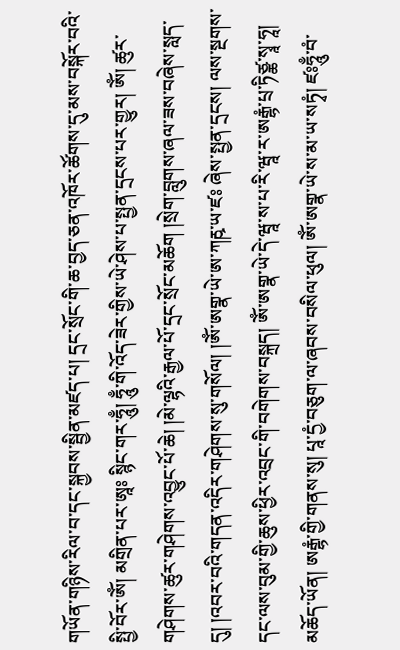གཡོན་གཉིས་རིལ་བ་དང་སྐྱབས་སྦྱིན་མཛད་པ། དྲང་སྲོང་གི་ཆ་བྱད་ཅན་འཁོར་ཚོགས་དུ་མས་བསྐོར་བའི་སྤྱི་བོར་ཨོཾ། མགྲིན་པར་ཨཱཿ སྙིང་གར་ཧཱུྃ། ཧཱུྃ་གི་འོད་ཟེར་གྱིས་ཡེ་ཤེས་པ་སྤྱན་དྲངས་པར་གྱུར། ཨོཾ། ཚུར་གཤེགས་ཚུར་གཤེགས་འབྱུང་པོ་ཆེ། །མེ་ལྷའི་རྒྱལ་པོ་དྲང་སྲོང་མཆོག །སྲེག་བླུགས་ཞལ་ཟས་བཞེས་སླད་དུ། །འབར་བའི་གདན་འདིར་གཤེགས་སུ་གསོལ། །ཨོཾ་ཨགྣ་ཡེ་ཨ་ཀརྵ་ཡ་ཛཿ ཞེས་སྤྱན་དྲངས། ལས་སྔགས་དང་ལས་བུམ་གྱི་ཆུས་ཕྱིར་འབྲང་གི་བགེགས་བསྐྲད། ཨོཾ་ཨགྣ་ཡེ་དེ་ཝཱ་ས་པ་རི་ཝཱ་ར་ཨརྒྷཾ་པྲ་ཏིཙྪ་སྭཱ་ཧཱ། མཆོད་ཡོན། ཨརྒྷཾ་གྱི་གནས་སུ། པཱ་དྱཾ་བཅུག་ལ་ཞབས་བསིལ་ཕུལ། ཨོཾ་ཨགྣ་ཡེ་ས་མ་ཡ་སཏྭཾ། ཛཿཧཱུྃ་བཾ་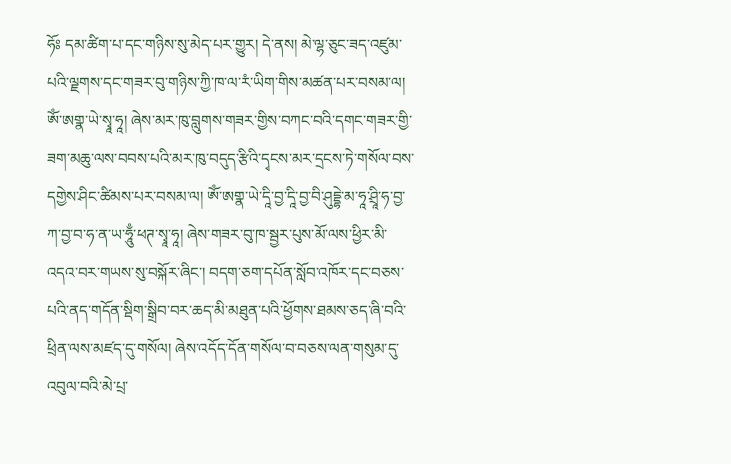ཧོཿ དམ་ཚིག་པ་དང་གཉིས་སུ་མེད་པར་གྱུར། དེ་ནས། མེ་ལྷ་ཅུང་ཟད་འཛུམ་པའི་ལྗགས་དང་གཟར་བུ་གཉིས་ཀྱི་ཁ་ལ་རཾ་ཡིག་གིས་མཚན་པར་བསམ་ལ། ཨོཾ་ཨགྣ་ཡེ་སྭཱ་ཧཱ། ཞེས་མར་ཁུ་བླུགས་གཟར་གྱིས་བཀང་བའི་དགང་གཟར་གྱི་ཟག་མཆུ་ལས་བབས་པའི་མར་ཁུ་བདུད་རྩིའི་དྭངས་མར་དྲངས་ཏེ་གསོལ་བས་དགྱེས་ཤིང་ཚིམས་པར་བསམ་ལ། ཨོཾ་ཨགྣ་ཡེ་དཱི་བྱ་དཱི་བྱ་བི་ཤུདྡྷེ་མ་ཧཱ་ཤྲཱི་ཧ་བྱ་ཀ་བྱ་བ་ཧ་ན་ཡ་ཧཱུྃ་ཕཊ་སྭཱ་ཧཱ། ཞེས་གཟར་བུ་ཁ་སྦྱར་པུས་མོ་ལས་ཕྱིར་མི་འདའ་བར་གཡས་སུ་བསྐོར་ཞིང་། བདག་ཅག་དཔོན་སློབ་འཁོར་དང་བཅས་པའི་ནད་གདོན་སྡིག་སྒྲིབ་བར་ཆད་མི་མཐུན་པའི་ཕྱོགས་ཐམས་ཅད་ཞི་བའི་ཕྲིན་ལས་མཛད་དུ་གསོལ། ཞེས་འདོད་དོན་གསོལ་བ་བཅས་ལན་གསུམ་དུ་འབུལ་བའི་མེ་པྲ་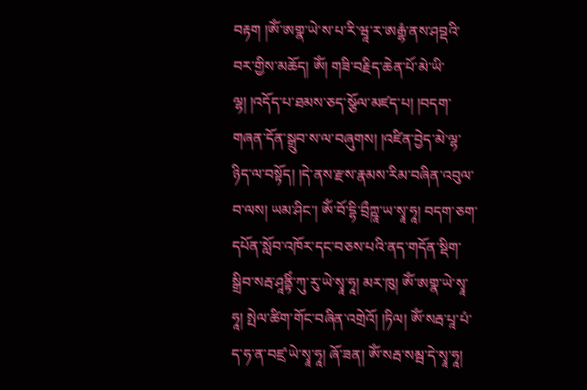བརྟག །ཨོཾ་ཨགྣ་ཡེ་ས་པ་རི་ཝཱ་ར་ཨརྒྷཾ་ནས་ཤབྡའི་བར་གྱིས་མཆོད། ཨོཾ། གཟི་བརྗིད་ཆེན་པོ་མེ་ཡི་ལྷ། །འདོད་པ་ཐམས་ཅད་སྩོལ་མཛད་པ། །བདག་གཞན་དོན་སྒྲུབ་ས་ལ་བཞུགས། །འཛིན་བྱེད་མེ་ལྷ་ཉིད་ལ་བསྟོད། །དེ་ནས་རྫས་རྣམས་རིམ་བཞིན་འབུལ་བ་ལས། ཡམ་ཤིང་། ཨོཾ་བོ་དྷི་བྲྀཀྵཱ་ཡ་སྭཱ་ཧཱ། བདག་ཅག་དཔོན་སློབ་འཁོར་དང་བཅས་པའི་ནད་གདོན་སྡིག་སྒྲིབ་སརྦ་ཤཱནྟིཾ་ཀུ་རུ་ཡེ་སྭཱ་ཧཱ། མར་ཁུ། ཨོཾ་ཨགྣ་ཡེ་སྭཱ་ཧཱ། སྤེལ་ཚིག་གོང་བཞིན་འགྲེའོ། །ཏིལ། ཨོཾ་སརྦ་པཱ་པཾ་ད་ཧ་ན་བཛྲ་ཡེ་སྭཱ་ཧཱ། ཞོ་ཟན། ཨོཾ་སརྦ་སམྦ་དེ་སྭཱ་ཧཱ།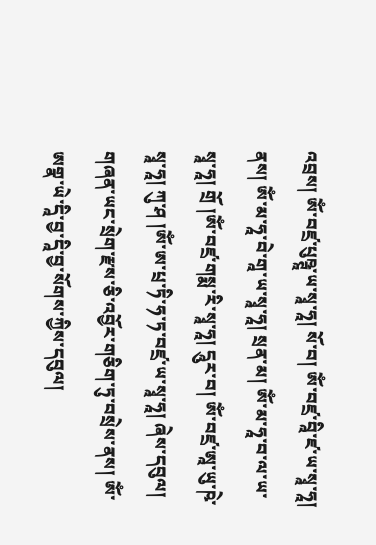འབྲས། ཨོཾ་བཛྲ་པུཥྚཱ་ཡ་སྭཱ་ཧཱ། སོ་བ། ཨོཾ་བཛྲ་བཱི་ཛ་ཡ་སྭཱ་ཧཱ། ནས། ཨོཾ་མ་ཧཱ་བེ་གཱ་ཡ་སྭཱ་ཧཱ། སྲན་མ། ཨོཾ་མ་ཧཱ་བ་ལ་ཡ་སྭཱ་ཧཱ། གྲོ །ཨོཾ་བཛྲ་གསྨ་རི་སྭཱ་ཧཱ། དཱུར་བ། ཨོཾ་བཛྲ་ཨཱ་ཡུ་ཥེ་སྭཱ་ཧཱ། ཀུ་ཤ །ཨོཾ་ཨ་པྲ་ཏི་ཧ་ཏ་བཛྲ་ཡ་སྭཱ་ཧཱ། ཞེས་དབུལ། གཞན་ཡང་སྲེག་རྫས་ཅི་འབྱོར་གཅིག་ཏུ་བསྲེས་ནས། ཨོཾ་ཨགྣ་ཡེ་དཱི་བྱ་དཱི་བྱ་སོགས་ཀྱིས་དབུལ།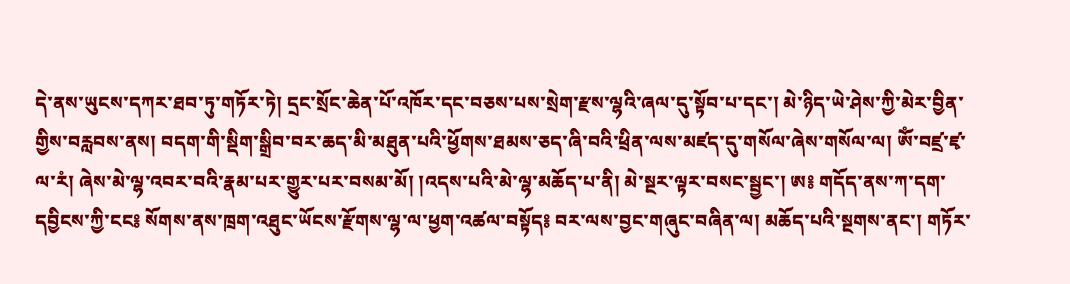དེ་ནས་ཡུངས་དཀར་ཐབ་ཏུ་གཏོར་ཏེ། དྲང་སྲོང་ཆེན་པོ་འཁོར་དང་བཅས་པས་སྲེག་རྫས་ལྷའི་ཞལ་དུ་སྟོབ་པ་དང་། མེ་ཉིད་ཡེ་ཤེས་ཀྱི་མེར་བྱིན་གྱིས་བརླབས་ནས། བདག་གི་སྡིག་སྒྲིབ་བར་ཆད་མི་མཐུན་པའི་ཕྱོགས་ཐམས་ཅད་ཞི་བའི་ཕྲིན་ལས་མཛད་དུ་གསོལ་ཞེས་གསོལ་ལ། ཨོཾ་བཛྲ་ཛྭ་ལ་རཾ། ཞེས་མེ་ལྷ་འབར་བའི་རྣམ་པར་གྱུར་པར་བསམ་མོ། །འདས་པའི་མེ་ལྷ་མཆོད་པ་ནི། མེ་སྔར་ལྟར་བསང་སྦྱང་། ཨ༔ གདོད་ནས་ཀ་དག་དབྱིངས་ཀྱི་ངང༔ སོགས་ནས་ཁྲག་འཐུང་ཡོངས་རྫོགས་ལྷ་ལ་ཕྱག་འཚལ་བསྟོད༔ བར་ལས་བྱང་གཞུང་བཞིན་ལ། མཆོད་པའི་སྔགས་ནང་། གཏོར་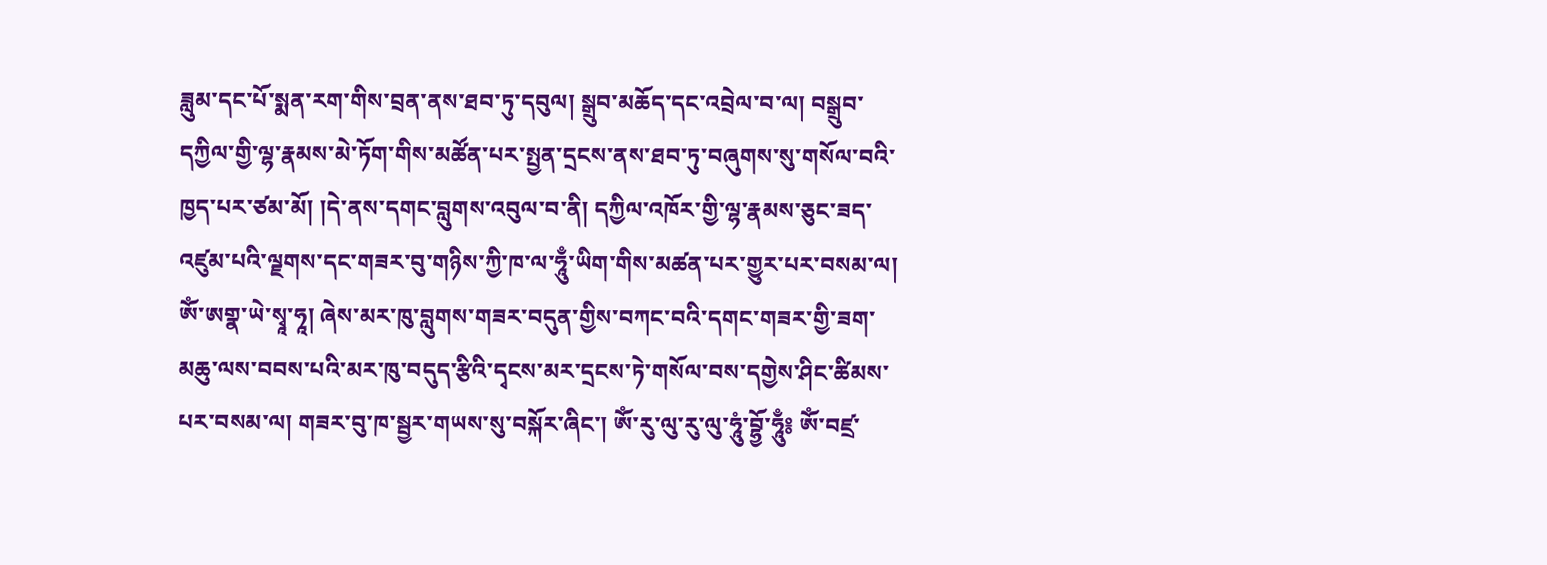ཟླུམ་དང་པོ་སྨན་རག་གིས་བྲན་ནས་ཐབ་ཏུ་དབུལ། སྒྲུབ་མཆོད་དང་འབྲེལ་བ་ལ། བསྒྲུབ་དཀྱིལ་གྱི་ལྷ་རྣམས་མེ་ཏོག་གིས་མཚོན་པར་སྤྱན་དྲངས་ནས་ཐབ་ཏུ་བཞུགས་སུ་གསོལ་བའི་ཁྱད་པར་ཙམ་མོ། །དེ་ནས་དགང་བླུགས་འབུལ་བ་ནི། དཀྱིལ་འཁོར་གྱི་ལྷ་རྣམས་ཅུང་ཟད་འཛུམ་པའི་ལྗགས་དང་གཟར་བུ་གཉིས་ཀྱི་ཁ་ལ་ཧཱུྃ་ཡིག་གིས་མཚན་པར་གྱུར་པར་བསམ་ལ། ཨོཾ་ཨགྣ་ཡེ་སྭཱ་ཧཱ། ཞེས་མར་ཁུ་བླུགས་གཟར་བདུན་གྱིས་བཀང་བའི་དགང་གཟར་གྱི་ཟག་མཆུ་ལས་བབས་པའི་མར་ཁུ་བདུད་རྩིའི་དྭངས་མར་དྲངས་ཏེ་གསོལ་བས་དགྱེས་ཤིང་ཚིམས་པར་བསམ་ལ། གཟར་བུ་ཁ་སྦྱར་གཡས་སུ་བསྐོར་ཞིང་། ཨོཾ་རུ་ལུ་རུ་ལུ་ཧཱུཾ་བྷྱོ་ཧཱུྃ༔ ཨོཾ་བཛྲ་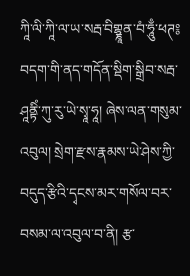ཀཱི་ལི་ཀཱི་ལ་ཡ་སརྦ་བིགྷྣཱན་བཾ་ཧཱུྃ་ཕཊ༔ བདག་གི་ནད་གདོན་སྡིག་སྒྲིབ་སརྦ་ཤཱནྟིཾ་ཀུ་རུ་ཡེ་སྭཱ་ཧཱ། ཞེས་ལན་གསུམ་འབུལ། སྲེག་རྫས་རྣམས་ཡེ་ཤེས་ཀྱི་བདུད་རྩིའི་དྭངས་མར་གསོལ་བར་བསམ་ལ་འབུལ་བ་ནི། རྩ་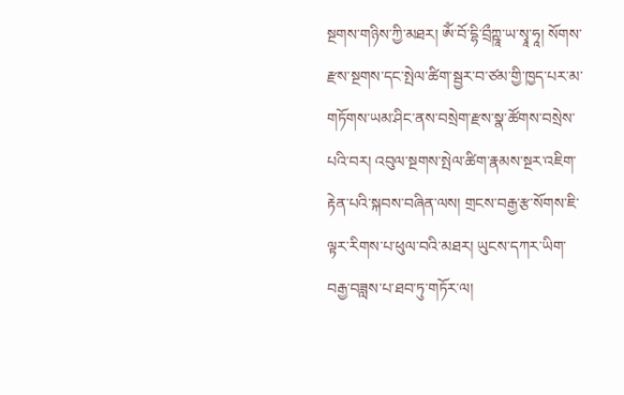སྔགས་གཉིས་ཀྱི་མཐར། ཨོཾ་བོ་དྷི་བྲྀཀྵཱ་ཡ་སྭཱ་ཧཱ། སོགས་རྫས་སྔགས་དང་སྤེལ་ཚིག་སྦྱར་བ་ཙམ་གྱི་ཁྱད་པར་མ་གཏོགས་ཡམ་ཤིང་ནས་བསྲེག་རྫས་སྣ་ཚོགས་བསྲེས་པའི་བར། འབུལ་སྔགས་སྤེལ་ཚིག་རྣམས་སྔར་འཇིག་རྟེན་པའི་སྐབས་བཞིན་ལས། གྲངས་བརྒྱ་རྩ་སོགས་ཇི་ལྟར་རིགས་པ་ཕུལ་བའི་མཐར། ཡུངས་དཀར་ཡིག་བརྒྱ་བཟླས་པ་ཐབ་ཏུ་གཏོར་ལ།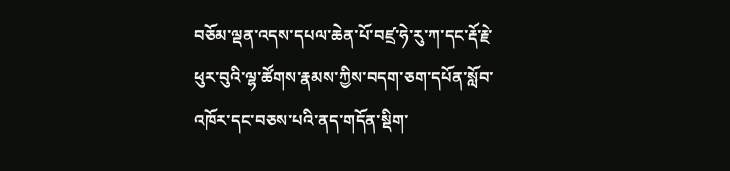བཅོམ་ལྡན་འདས་དཔལ་ཆེན་པོ་བཛྲ་ཧེ་རུ་ཀ་དང་རྡོ་རྗེ་ཕུར་བུའི་ལྷ་ཚོགས་རྣམས་ཀྱིས་བདག་ཅག་དཔོན་སློབ་འཁོར་དང་བཅས་པའི་ནད་གདོན་སྡིག་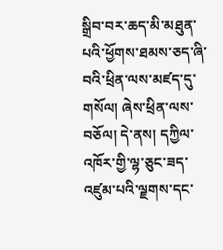སྒྲིབ་བར་ཆད་མི་མཐུན་པའི་ཕྱོགས་ཐམས་ཅད་ཞི་བའི་ཕྲིན་ལས་མཛད་དུ་གསོལ། ཞེས་ཕྲིན་ལས་བཅོལ། དེ་ནས། དཀྱིལ་འཁོར་གྱི་ལྷ་ཅུང་ཟད་འཛུམ་པའི་ལྗགས་དང་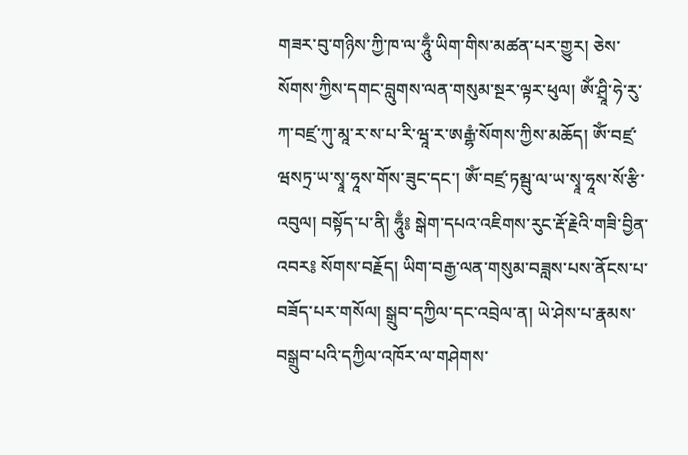གཟར་བུ་གཉིས་ཀྱི་ཁ་ལ་ཧཱུྃ་ཡིག་གིས་མཚན་པར་གྱུར། ཅེས་སོགས་ཀྱིས་དགང་བླུགས་ལན་གསུམ་སྔར་ལྟར་ཕུལ། ཨོཾ་ཤྲཱི་ཧེ་རུ་ཀ་བཛྲ་ཀུ་མཱ་ར་ས་པ་རི་ཝཱ་ར་ཨརྒྷཾ་སོགས་ཀྱིས་མཆོད། ཨོཾ་བཛྲ་ཝསཏྲ་ཡ་སྭཱ་ཧཱས་གོས་ཟུང་དང་། ཨོཾ་བཛྲ་ཏམྦུ་ལ་ཡ་སྭཱ་ཧཱས་སོ་རྩི་འབུལ། བསྟོད་པ་ནི། ཧཱུྃ༔ སྒེག་དཔའ་འཇིགས་རུང་རྡོ་རྗེའི་གཟི་བྱིན་འབར༔ སོགས་བརྗོད། ཡིག་བརྒྱ་ལན་གསུམ་བཟླས་པས་ནོངས་པ་བཟོད་པར་གསོལ། སྒྲུབ་དཀྱིལ་དང་འབྲེལ་ན། ཡེ་ཤེས་པ་རྣམས་བསྒྲུབ་པའི་དཀྱིལ་འཁོར་ལ་གཤེགས་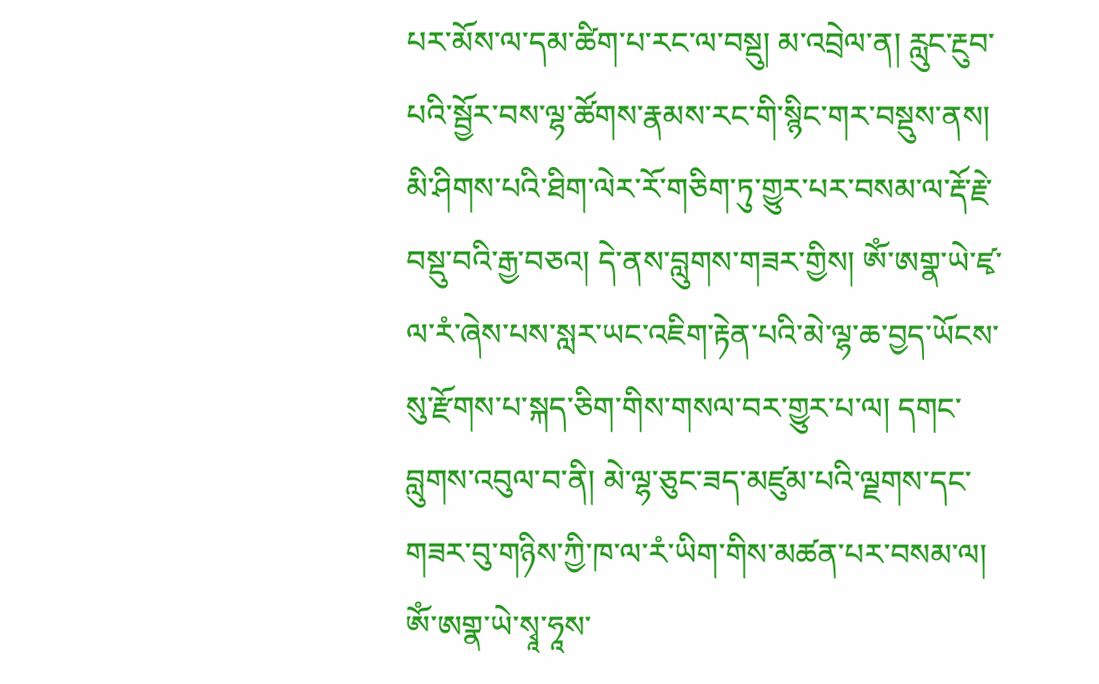པར་མོས་ལ་དམ་ཚིག་པ་རང་ལ་བསྡུ། མ་འབྲེལ་ན། རླུང་རྔུབ་པའི་སྦྱོར་བས་ལྷ་ཚོགས་རྣམས་རང་གི་སྙིང་གར་བསྡུས་ནས། མི་ཤིགས་པའི་ཐིག་ལེར་རོ་གཅིག་ཏུ་གྱུར་པར་བསམ་ལ་རྡོ་རྗེ་བསྡུ་བའི་རྒྱ་བཅའ། དེ་ནས་བླུགས་གཟར་གྱིས། ཨོཾ་ཨགྣ་ཡེ་ཛྭ་ལ་རཾ་ཞེས་པས་སླར་ཡང་འཇིག་རྟེན་པའི་མེ་ལྷ་ཆ་བྱད་ཡོངས་སུ་རྫོགས་པ་སྐད་ཅིག་གིས་གསལ་བར་གྱུར་པ་ལ། དགང་བླུགས་འབུལ་བ་ནི། མེ་ལྷ་ཅུང་ཟད་མཛུམ་པའི་ལྗགས་དང་གཟར་བུ་གཉིས་ཀྱི་ཁ་ལ་རཾ་ཡིག་གིས་མཚན་པར་བསམ་ལ། ཨོཾ་ཨགྣ་ཡེ་སྭཱ་ཧཱས་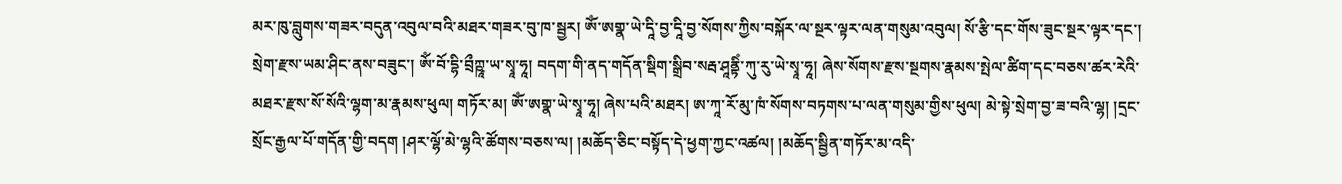མར་ཁུ་བླུགས་གཟར་བདུན་འབུལ་བའི་མཐར་གཟར་བུ་ཁ་སྦྱར། ཨོཾ་ཨགྣ་ཡེ་དཱི་བྱ་དཱི་བྱ་སོགས་ཀྱིས་བསྐོར་ལ་སྔར་ལྟར་ལན་གསུམ་འབུལ། སོ་རྩི་དང་གོས་ཟུང་སྔར་ལྟར་དང་། སྲེག་རྫས་ཡམ་ཤིང་ནས་བཟུང་། ཨོཾ་བོ་དྷི་བྲྀཀྵཱ་ཡ་སྭཱ་ཧཱ། བདག་གི་ནད་གདོན་སྡིག་སྒྲིབ་སརྦ་ཤཱནྟིཾ་ཀུ་རུ་ཡེ་སྭཱ་ཧཱ། ཞེས་སོགས་རྫས་སྔགས་རྣམས་སྤེལ་ཚིག་དང་བཅས་ཚར་རེའི་མཐར་རྫས་སོ་སོའི་ལྷག་མ་རྣམས་ཕུལ། གཏོར་མ། ཨོཾ་ཨགྣ་ཡེ་སྭཱ་ཧཱ། ཞེས་པའི་མཐར། ཨ་ཀཱ་རོ་མུ་ཁཾ་སོགས་བཏགས་པ་ལན་གསུམ་གྱིས་ཕུལ། མེ་སྟེ་སྲེག་བྱ་ཟ་བའི་ལྷ། །དྲང་སྲོང་རྒྱལ་པོ་གདོན་གྱི་བདག །ཤར་ལྷོ་མེ་ལྷའི་ཚོགས་བཅས་ལ། །མཆོད་ཅིང་བསྟོད་དེ་ཕྱག་ཀྱང་འཚལ། །མཆོད་སྦྱིན་གཏོར་མ་འདི་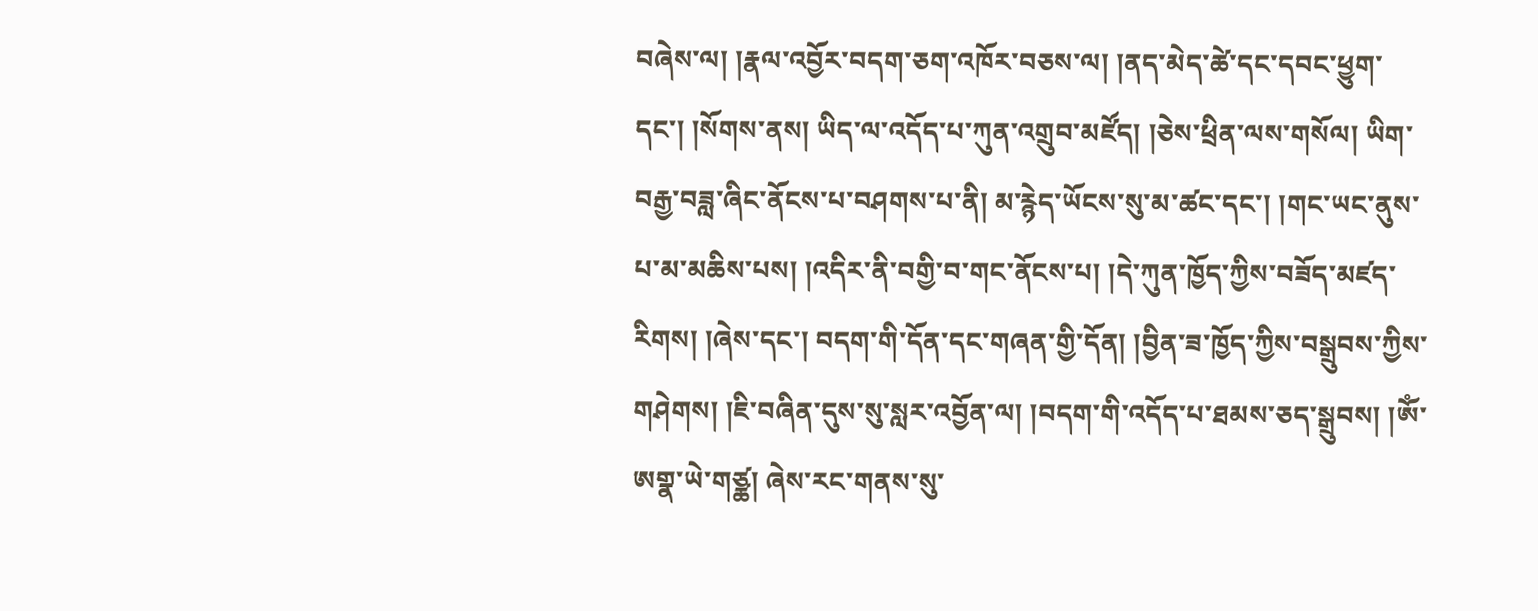བཞེས་ལ། །རྣལ་འབྱོར་བདག་ཅག་འཁོར་བཅས་ལ། །ནད་མེད་ཚེ་དང་དབང་ཕྱུག་དང་། །སོགས་ནས། ཡིད་ལ་འདོད་པ་ཀུན་འགྲུབ་མཛོད། །ཅེས་ཕྲིན་ལས་གསོལ། ཡིག་བརྒྱ་བཟླ་ཞིང་ནོངས་པ་བཤགས་པ་ནི། མ་རྙེད་ཡོངས་སུ་མ་ཚང་དང་། །གང་ཡང་ནུས་པ་མ་མཆིས་པས། །འདིར་ནི་བགྱི་བ་གང་ནོངས་པ། །དེ་ཀུན་ཁྱོད་ཀྱིས་བཟོད་མཛད་རིགས། །ཞེས་དང་། བདག་གི་དོན་དང་གཞན་གྱི་དོན། །བྱིན་ཟ་ཁྱོད་ཀྱིས་བསྒྲུབས་ཀྱིས་གཤེགས། །ཇི་བཞིན་དུས་སུ་སླར་འབྱོན་ལ། །བདག་གི་འདོད་པ་ཐམས་ཅད་སྒྲུབས། །ཨོཾ་ཨགྣ་ཡེ་གཙྪ། ཞེས་རང་གནས་སུ་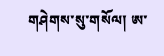གཤེགས་སུ་གསོལ། ཨ་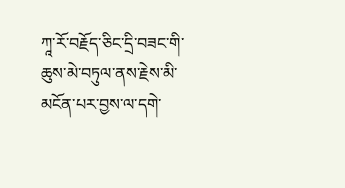ཀཱ་རོ་བརྗོད་ཅིང་དྲི་བཟང་གི་ཆུས་མེ་བཏུལ་ནས་རྗེས་མི་མངོན་པར་བྱས་ལ་དགེ་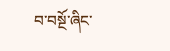བ་བསྔོ་ཞིང་